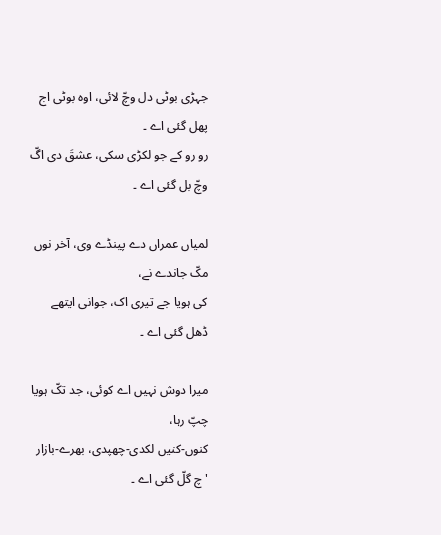جہڑی بوٹی دل وچّ لائی، اوہ بوٹی اج پھل گئی اے ۔
رو رو کے جو لکڑی سکی، عشقَ دی اگّ وچّ بل گئی اے ۔

لمیاں عمراں دے پینڈے وی، آخر نوں مکّ جاندے نے،
کی ہویا جے تیری اک، جوانی ایتھے ڈھل گئی اے ۔

میرا دوش نہیں اے کوئی، جد تکّ ہویا چپّ رہا،
کنوں-کنیں لکدی-چھپدی، بھرے-بازار 'چ گلّ گئی اے ۔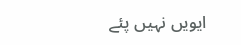ایویں نہیں پئے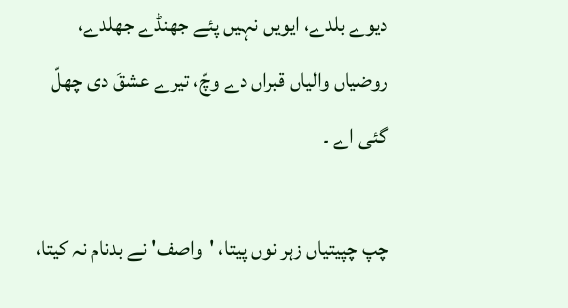دیوے بلدے، ایویں نہیں پئے جھنڈے جھلدے،
روضیاں والیاں قبراں دے وچّ، تیرے عشقَ دی چھلّ گئی اے ۔

چپ چپیتیاں زہر نوں پیتا، 'واصف' نے بدنام نہ کیتا،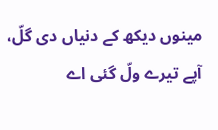مینوں دیکھ کے دنیاں دی گلّ، آپے تیرے ولّ گئی اے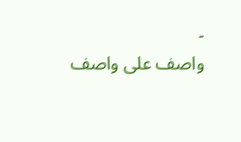۔
واصف علی واصف